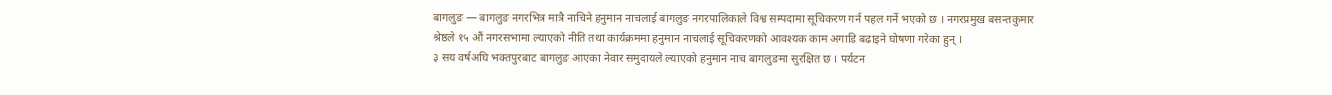बागलुङ — बागलुङ नगरभित्र मात्रै नाचिने हनुमान नाचलाई बागलुङ नगरपालिकाले विश्व सम्पदामा सूचिकरण गर्न पहल गर्ने भएको छ । नगरप्रमुख बसन्तकुमार श्रेष्ठले १५ औं नगरसभामा ल्याएको नीति तथा कार्यक्रममा हनुमान नाचलाई सूचिकरणको आवश्यक काम अगाडि बढाइने घोषणा गरेका हुन् ।
३ सय वर्षअघि भक्तपुरबाट बागलुङ आएका नेवार समुदायले ल्याएको हनुमान नाच बागलुङमा सुरक्षित छ । पर्यटन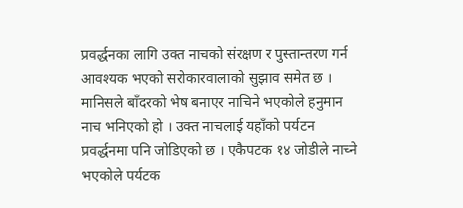प्रवर्द्धनका लागि उक्त नाचको संरक्षण र पुस्तान्तरण गर्न आवश्यक भएको सरोकारवालाको सुझाव समेत छ ।
मानिसले बाँदरको भेष बनाएर नाचिने भएकोले हनुमान नाच भनिएको हो । उक्त नाचलाई यहाँको पर्यटन प्रवर्द्धनमा पनि जोडिएको छ । एकैपटक १४ जोडीले नाच्ने भएकोले पर्यटक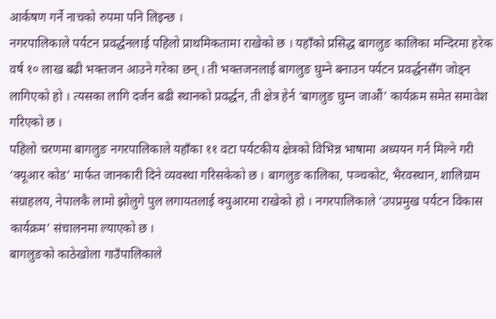आर्कषण गर्ने नाचको रुपमा पनि लिइन्छ ।
नगरपालिकाले पर्यटन प्रवर्द्धनलाई पहिलो प्राथमिकतामा राखेको छ । यहाँको प्रसिद्ध बागलुङ कालिका मन्दिरमा हरेक वर्ष १० लाख बढी भक्तजन आउने गरेका छन् । ती भक्तजनलाई बागलुङ घुम्ने बनाउन पर्यटन प्रवर्द्धनसँग जोड्न लागिएको हो । त्यसका लागि दर्जन बढी स्थानको प्रवर्द्धन, ती क्षेत्र हेर्न ‘बागलुङ घुम्न जाऔं’ कार्यक्रम समेत समावेश गरिएको छ ।
पहिलो चरणमा बागलुङ नगरपालिकाले यहाँका ११ वटा पर्यटकीय क्षेत्रको विभिन्न भाषामा अध्ययन गर्न मिल्ने गरी ‘क्यूआर कोड’ मार्फत जानकारी दिने व्यवस्था गरिसकेको छ । बागलुङ कालिका, पञ्चकोट, भैरवस्थान, शालिग्राम संग्राहलय, नेपालकै लामो झोलुगे पुल लगायतलाई क्युआरमा राखेको हो । नगरपालिकाले ‘उपप्रमुख पर्यटन विकास कार्यक्रम’ संचालनमा ल्याएको छ ।
बागलुङको काठेखोला गाउँपालिकाले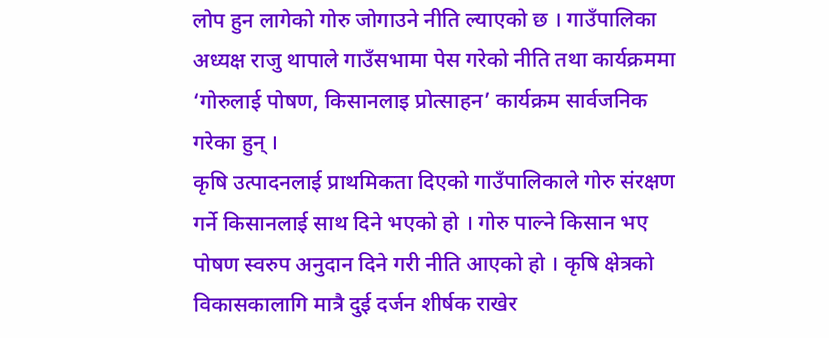लोप हुन लागेको गोरु जोगाउने नीति ल्याएको छ । गाउँपालिका अध्यक्ष राजु थापाले गाउँसभामा पेस गरेको नीति तथा कार्यक्रममा ‘गोरुलाई पोषण, किसानलाइ प्रोत्साहन’ कार्यक्रम सार्वजनिक गरेका हुन् ।
कृषि उत्पादनलाई प्राथमिकता दिएको गाउँपालिकाले गोरु संरक्षण गर्ने किसानलाई साथ दिने भएको हो । गोरु पाल्ने किसान भए पोषण स्वरुप अनुदान दिने गरी नीति आएको हो । कृषि क्षेत्रको विकासकालागि मात्रै दुई दर्जन शीर्षक राखेर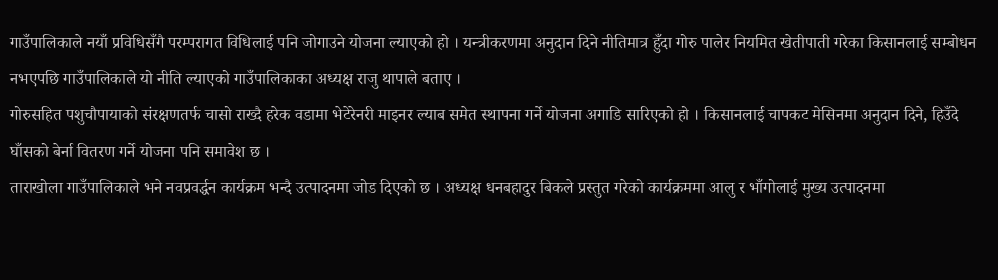गाउँपालिकाले नयाँ प्रविधिसँगै परम्परागत विधिलाई पनि जोगाउने योजना ल्याएको हो । यन्त्रीकरणमा अनुदान दिने नीतिमात्र हुँदा गोरु पालेर नियमित खेतीपाती गरेका किसानलाई सम्बोधन नभएपछि गाउँपालिकाले यो नीति ल्याएको गाउँपालिकाका अध्यक्ष राजु थापाले बताए ।
गोरुसहित पशुचौपायाको संरक्षणतर्फ चासो राख्दै हरेक वडामा भेटेरेनरी माइनर ल्याब समेत स्थापना गर्ने योजना अगाडि सारिएको हो । किसानलाई चापकट मेसिनमा अनुदान दिने, हिउँदे घाँसको बेर्ना वितरण गर्ने योजना पनि समावेश छ ।
ताराखोला गाउँपालिकाले भने नवप्रवर्द्धन कार्यक्रम भन्दै उत्पादनमा जोड दिएको छ । अध्यक्ष धनबहादुर बिकले प्रस्तुत गरेको कार्यक्रममा आलु र भाँगोलाई मुख्य उत्पादनमा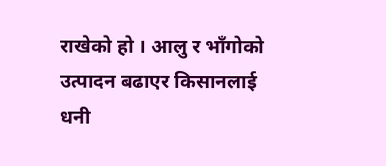राखेको हो । आलु र भाँगोको उत्पादन बढाएर किसानलाई धनी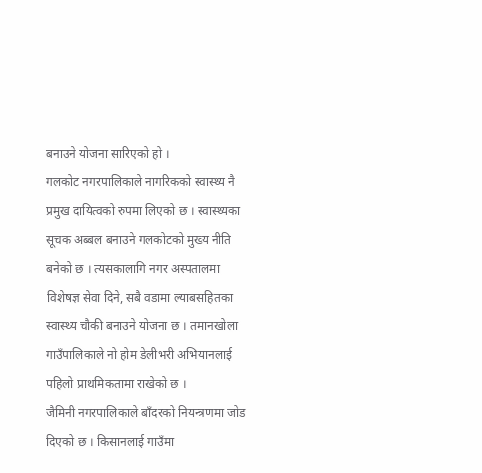बनाउने योजना सारिएको हो ।
गलकोट नगरपालिकाले नागरिकको स्वास्थ्य नै प्रमुख दायित्वको रुपमा लिएको छ । स्वास्थ्यका सूचक अब्बल बनाउने गलकोटको मुख्य नीति बनेको छ । त्यसकालागि नगर अस्पतालमा विशेषज्ञ सेवा दिने, सबै वडामा ल्याबसहितका स्वास्थ्य चौकी बनाउने योजना छ । तमानखोला गाउँपालिकाले नो होम डेलीभरी अभियानलाई पहिलो प्राथमिकतामा राखेको छ ।
जैमिनी नगरपालिकाले बाँदरको नियन्त्रणमा जोड दिएको छ । किसानलाई गाउँमा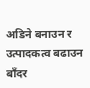अडिने बनाउन र उत्पादकत्व बढाउन बाँदर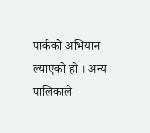पार्कको अभियान ल्याएको हो । अन्य पालिकाले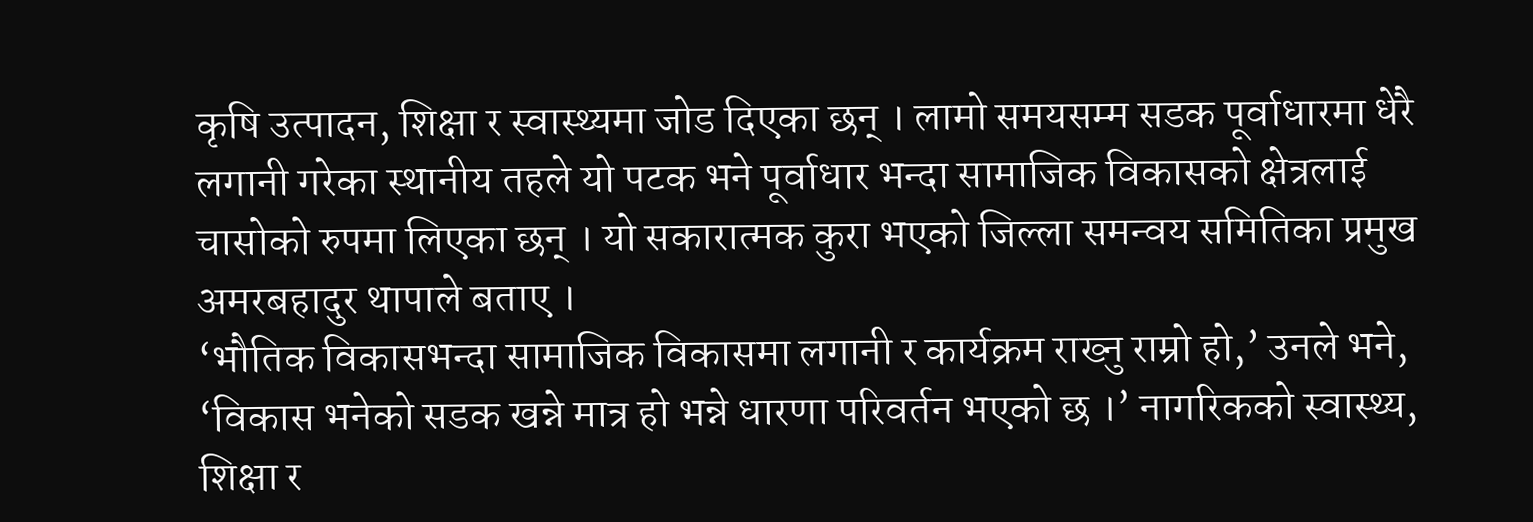कृषि उत्पादन, शिक्षा र स्वास्थ्यमा जोड दिएका छन् । लामो समयसम्म सडक पूर्वाधारमा धेरै लगानी गरेका स्थानीय तहले यो पटक भने पूर्वाधार भन्दा सामाजिक विकासको क्षेत्रलाई चासोको रुपमा लिएका छन् । यो सकारात्मक कुरा भएको जिल्ला समन्वय समितिका प्रमुख अमरबहादुर थापाले बताए ।
‘भौतिक विकासभन्दा सामाजिक विकासमा लगानी र कार्यक्रम राख्नु राम्रो हो,’ उनले भने, ‘विकास भनेको सडक खन्ने मात्र हो भन्ने धारणा परिवर्तन भएको छ ।’ नागरिकको स्वास्थ्य, शिक्षा र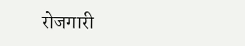रोजगारी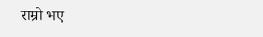राम्रो भए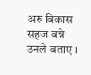अरु बिकास सहज बन्ने उनले बताए ।